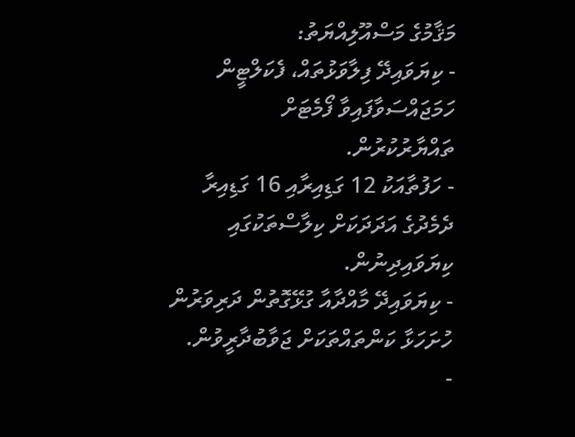މަޤާމުގެ މަސްއޫލިއްޔަތު:
- ކިޔަވައިދޭ ފިލާވަޅުތައް، ފެކަލްޓީން ހަމަޖައްސަވާފައިވާ ފޯމެޓަށް ތައްޔާރުކުރުން.
- ހަފުތާއަކު 12 ގަޑިއިރާއި 16 ގަޑިއިރާ ދެމެދުގެ އަދަދަކަށް ކިލާސްތަކުގައި ކިޔަވައިދިނުން.
- ކިޔަވައިދޭ މާއްދާއާ ގުޅޭގޮތުން ދަރިވަރުން ހުށަހަޅާ ކަންތައްތަކަށް ޖަވާބުދާރީވުން.
-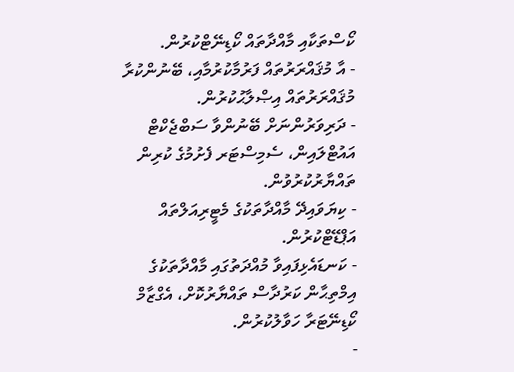ކޯސްތަކާއި މާއްދާތައް ކޯޑިނޭޓްކުރުން.
- އާ މުޤައްރަރުތައް ފަރުމާކުރުމާއި، ބޭނުންކުރާ މުޤައްރަރުތައް އިޞްލާޙުކުރުން.
- ދަރިވަރުންނަށް ބޭނުންވާ ސަބްޖެކްޓް އައުޓްލައިން، ސެމިސްޓަރ ފެށުމުގެ ކުރިން ތައްޔާރުކުރުވުން.
- ކިޔަވައިދޭ މާއްދާތަކުގެ މެޓީރިއަލްތައް އަޕްޑޭޓްކުރުން.
- ކަނޑައެޅިފައިވާ މުއްދަތުގައި މާއްދާތަކުގެ އިމްތިޙާން ކަރުދާސް ތައްޔާރުކޮށް، އެގްޒާމް ކޯޑިނޭޓަރާ ހަވާލުކުރުން.
-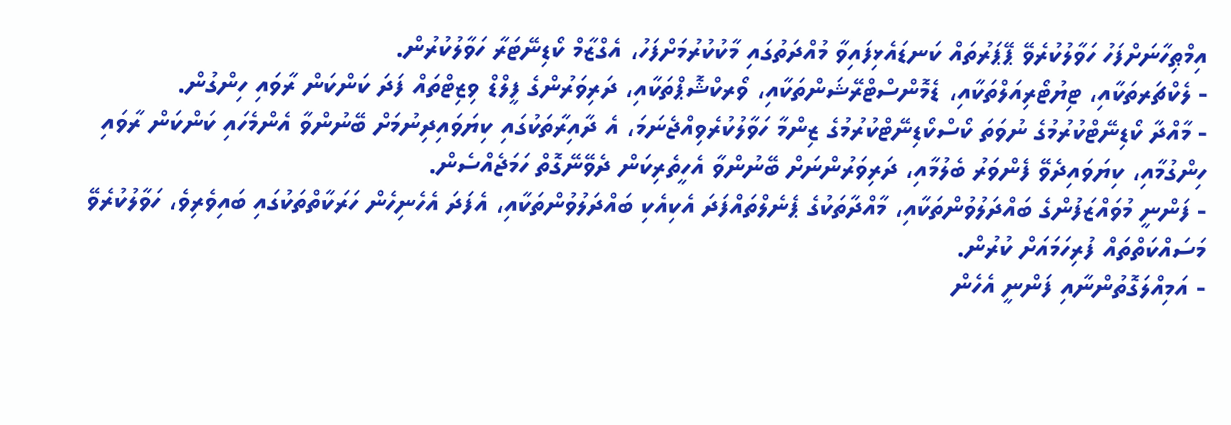އިމްޠިހާނަށްފަހު ހަވާލުކުރެވޭ ޕޭޕަރުތައް ކަނޑައެޅިފައިވާ މުއްދަތުގައި މާކުކުރުމަށްފަހު، އެގްޒާމް ކޯޑިނޭޓަރާ ހަވާލުކުރުން.
- ލެކްޗަރތަކާއި، ޓިޔުޓޯރިއަލްތަކާއި، ޑެމޮންސްޓްރޭޝަންތަކާއި، ވޯރކްޝޮޕްތަކާއި، ދަރިވަރުންގެ ފީލްޑް ވިޒިޓްތައް ފަދަ ކަންކަން ރާވައި ހިންގުން.
- މާއްދާ ކޯޑިނޭޓްކުރުމުގެ ނުވަތަ ކޯސްކޯޑިނޭޓްކުރުމުގެ ޒިންމާ ހަވާލުކުރެވިއްޖެނަމަ، އެ ދާއިރާތަކުގައި ކިޔަވައިދިނުމަށް ބޭނުންވާ އެންމެހައި ކަންކަން ރާވައި ހިންގުމާއި، ކިޔަވައިދެވޭ ފެންވަރު ބެލުމާއި، ދަރިވަރުންނަށް ބޭނުންވާ އެހީތެރިކަން ދެވޭނޭގޮތް ހަމަޖެއްސެން.
- ފަންނީ މުވައްޒަފުންގެ ބައްދަލުވުންތަކާއި، މާއްދާތަކުގެ ޕެނެލްތައްފަދަ އެކިއެކި ބައްދަލުވުންތަކާއި، އެފަދަ އެހެނިހެން ހަރަކާތްތަކުގައި ބައިވެރިވެ، ހަވާލުކުރެވޭ މަސައްކަތްތައް ފުރިހަމައަށް ކުރުން.
- އަމިއްލަގޮތުންނާއި ފަންނީ އެހެން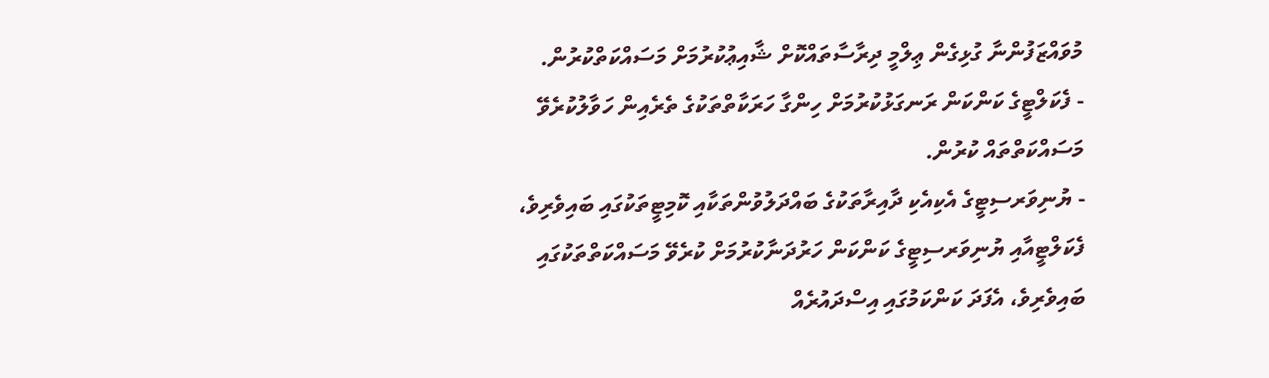މުވައްޒަފުންނާ ގުޅިގެން ޢިލްމީ ދިރާސާތައްކޮށް ޝާއިޢުކުރުމަށް މަސައްކަތްކުރުން.
- ފެކަލްޓީގެ ކަންކަން ރަނގަޅުކުރުމަށް ހިންގާ ހަރަކާތްތަކުގެ ތެރެއިން ހަވާލުކުރެވޭ މަސައްކަތްތައް ކުރުން.
- ޔުނިވަރސިޓީގެ އެކިއެކި ދާއިރާތަކުގެ ބައްދަލުވުންތަކާއި ކޮމިޓީތަކުގައި ބައިވެރިވެ، ފެކަލްޓީއާއި ޔުނިވަރސިޓީގެ ކަންކަން ހަރުދަނާކުރުމަށް ކުރެވޭ މަސައްކަތްތަކުގައި ބައިވެރިވެ، އެފަދަ ކަންކަމުގައި އިސްދައުރެއް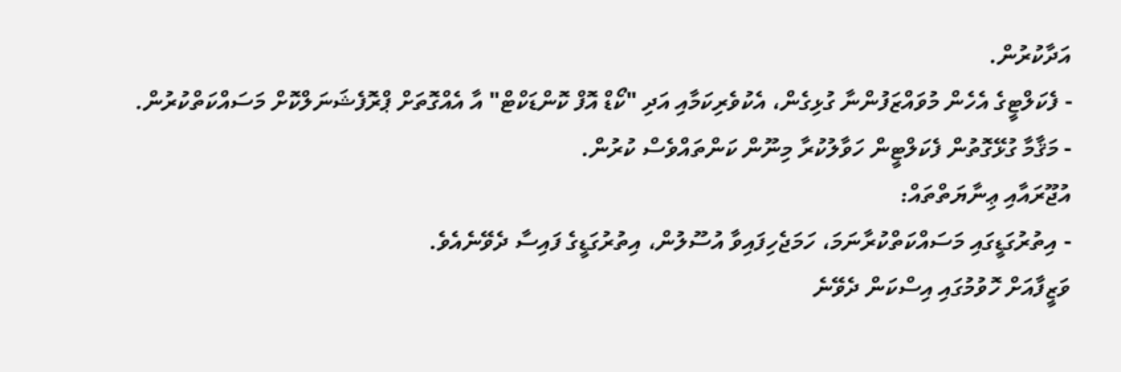އަދާކުރުން.
- ފެކަލްޓީގެ އެހެން މުވައްޒަފުންނާ ގުޅިގެން، އެކުވެރިކަމާއި އަދި "ކޯޑް އޮފް ކޮންޑަކްޓް" އާ އެއްގޮތަށް ޕްރޮފެޝަނަލްކޮށް މަސައްކަތްކުރުން.
- މަޤާމާ ގުޅޭގޮތުން ފެކަލްޓީން ހަވާލުކުރާ މިނޫން ކަންތައްވެސް ކުރުން.
އުޖޫރައާއި ޢިނާޔަތްތައް:
- އިތުރުގަޑީގައި މަސައްކަތްކުރާނަމަ، ހަމަޖެހިފައިވާ އުސޫލުން، އިތުރުގަޑީގެ ފައިސާ ދެވޭނެއެވެ.
ވަޒީފާއަށް ހޮވުމުގައި އިސްކަން ދެވޭނެ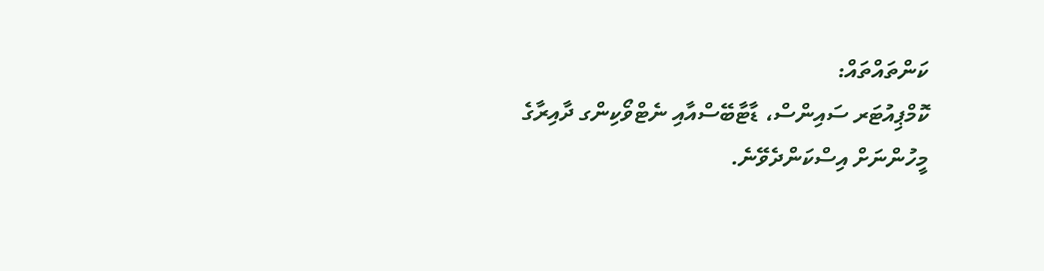ކަންތައްތައް:
ކޮމްޕިއުޓަރ ސައިންސް، ޑާޓާބޭސްއާއި ނެޓްވޯކިންގ ދާއިރާގެ މީހުންނަށް އިސްކަންދެވޭނެ.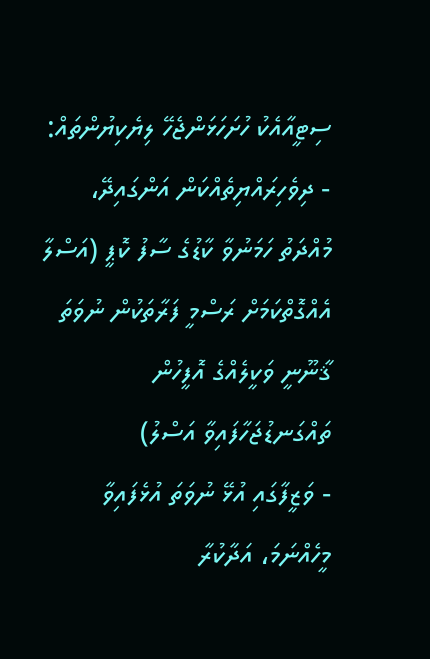ސިޓީއާއެކު ހުށަހަޅަންޖެހޭ ލިޔެކިޔުންތައް:
- ދިވެހިރައްޔިތެއްކަން އަންގައިދޭ، މުއްދަތު ހަމަނުވާ ކާޑުގެ ސާފު ކޮޕީ (އަސްލާ އެއްގޮތްކަމަށް ރަސްމީ ފަރާތަކުން ނުވަތަ ޤާނޫނީ ވަކީލެއްގެ އޮފީހުން ތައްގަނޑުޖަހާފައިވާ އަސްލު)
- ވަޒީފާގައި އުޅޭ ނުވަތަ އުޅެފައިވާ މީހެއްނަމަ، އަދާކުރާ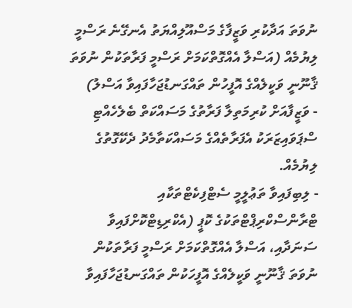ނުވަތަ އަދާކުރި ވަޒީފާގެ މަސްއޫލިއްޔަތު އެނގޭނެ ރަސްމީ ލިޔުމެއް (އަސްލާ އެއްގޮތްކަމަށް ރަސްމީ ފަރާތަކުން ނުވަތަ ޤާނޫނީ ވަކީލެއްގެ އޮފީހުން ތައްގަނޑުޖަހާފައިވާ އަސްލު)
- ވަޒީފާއަށް ކުރިމަތިލާ ފަރާތުގެ މަސައްކަތް ބެލެހެއްޓި ސްޕަވައިޒަރަކު އެފަރާތެއްގެ މަސައްކަތާމެދު ދެކޭގޮތުގެ ލިޔުމެއް.
- ލިބިފައިވާ ތަޢުލީމީ ސެޓްފިކެޓްތަކާއި ޓްރާންސްކްރިޕްޓްތަކުގެ ކޮޕީ (އެކްރިޑިޓްކޮށްފައިވާ ސަނަދާއި، އަސްލާ އެއްގޮތްކަމަށް ރަސްމީ ފަރާތަކުން ނުވަތަ ޤާނޫނީ ވަކީލެއްގެ އޮފީހަކުން ތައްގަނޑުޖަހާފައިވާ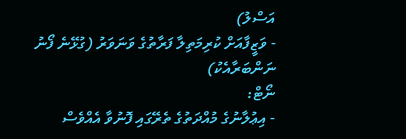އަސްލު)
- ވަޒީފާއަށް ކުރިމަތިލާ ފަރާތުގެ ވަނަވަރު (ގުޅޭނެ ފޯނު ނަންބަރާއެކު)
ނޯޓް:
- އިޢުލާނުގެ މުއްދަތުގެ ތެރޭގައި ފޮނުވާ އެއްވެސް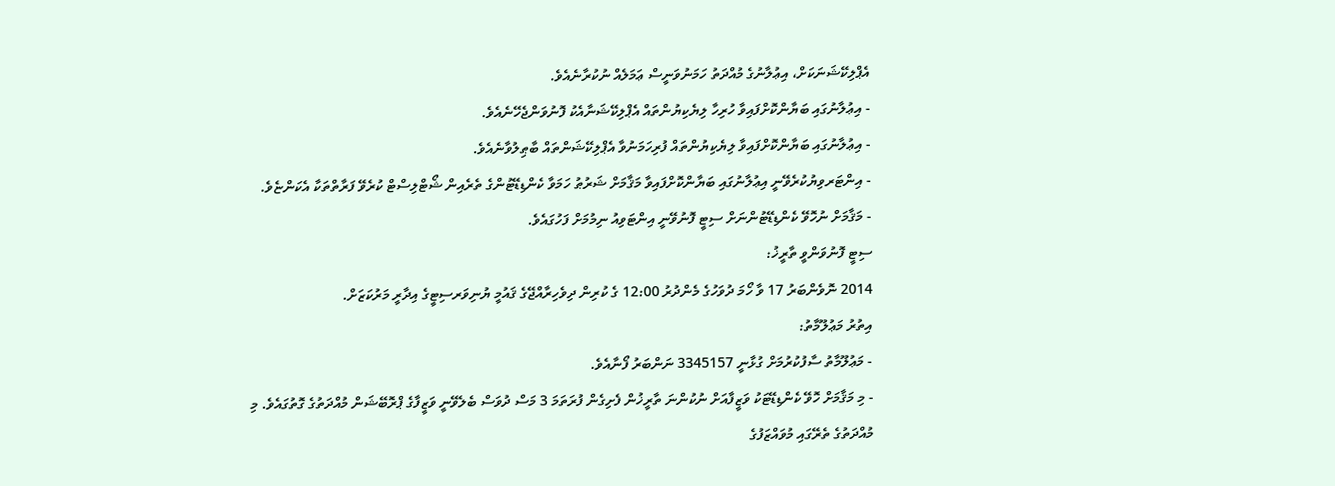އެޕްލިކޭޝަނަކަށް، އިޢުލާނުގެ މުއްދަތު ހަމަނުވަނީސް ޢަމަލެއް ނުކުރާނެއެވެ.
- އިޢުލާނުގައި ބަޔާންކޮށްފައިވާ ހުރިހާ ލިޔެކިޔުންތައް އެޕްލިކޭޝަނާއެކު ފޮނުވަންޖެހޭނެއެވެ.
- އިޢުލާނުގައި ބަޔާންކޮށްފައިވާ ލިޔެކިޔުންތައް ފުރިހަމަނުވާ އެޕްލިކޭޝަންތައް ބާޠިލުވާނެއެވެ.
- އިންޓަރވިޔުކުރެވޭނީ އިޢުލާނުގައި ބަޔާންކޮށްފައިވާ މަޤާމަށް ޝަރުޠު ހަމަވާ ކެންޑިޑޭޓުންގެ ތެރެއިން ޝޯޓްލިސްޓް ކުރެވޭ ފަރާތްތަކާ އެކަންޏެވެ.
- މަޤާމަށް ނުހޮވޭ ކެންޑިޑޭޓުންނަށް ސިޓީ ފޮނުވޭނީ އިންޓަވިއު ނިމުމަށް ފަހުގައެވެ.
ސިޓީ ފޮނުވަންވީ ތާރީޚު:
2014 ނޮވެންބަރު 17 ވާ ހޯމަ ދުވަހުގެ މެންދުރު 12:00 ގެ ކުރިން ދިވެހިރާއްޖޭގެ ޤައުމީ ޔުނިވަރސިޓީގެ އިދާރީ މަރުކަޒަށް.
އިތުރު މަޢުލޫމާތު:
- މަޢުލޫމާތު ސާފުކުރުމަށް ގުޅާނީ 3345157 ނަންބަރު ފޯނާއެވެ.
- މި މަޤާމަށް ހޮވޭ ކެންޑިޑޭޓަކު ވަޒީފާއަށް ނުކުންނަ ތާރީޚުން ފެށިގެން ފުރަތަމަ 3 މަސް ދުވަސް ބެލެވޭނީ ވަޒީފާގެ ޕްރޮބޭޝަން މުއްދަތުގެ ގޮތުގައެވެ. މި މުއްދަތުގެ ތެރޭގައި މުވައްޒަފުގެ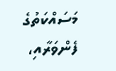މަސައްކަތުގެ ފެންވަރާއި،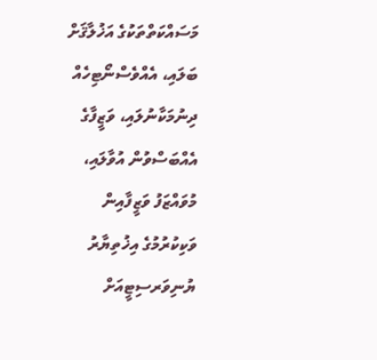މަސައްކަތްތަކުގެ އަޚުލާޤަށް ބަލައި، އެއްވެސްނޯޓިހެއް ދިނުމަކާނުލައި، ވަޒީފާގެ އެއްބަސްވުން އުވާލައި، މުވައްޒަފު ވަޒީފާއިން ވަކިކުރުމުގެ އިޚުތިޔާރު ޔުނިވަރސިޓީއަށް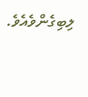ލިބިގެންވެއެވެ.